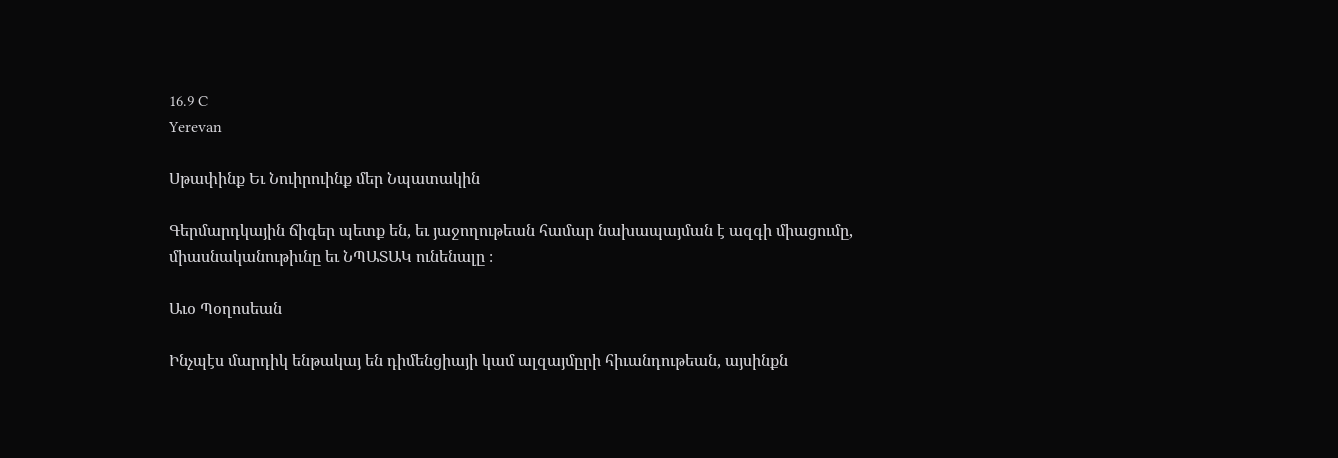16.9 C
Yerevan

Սթափինք Եւ Նուիրուինք մեր Նպատակին

Գերմարդկային ճիգեր պետք են, եւ յաջողութեան համար նախապայման է ազգի միացումը, միասնականութիւնը եւ ՆՊԱՏԱԿ ունենալը ։

Աւօ Պօղոսեան

Ինչպէս մարդիկ ենթակայ են դիմենցիայի կամ ալզայմըրի հիւանդութեան, այսինքն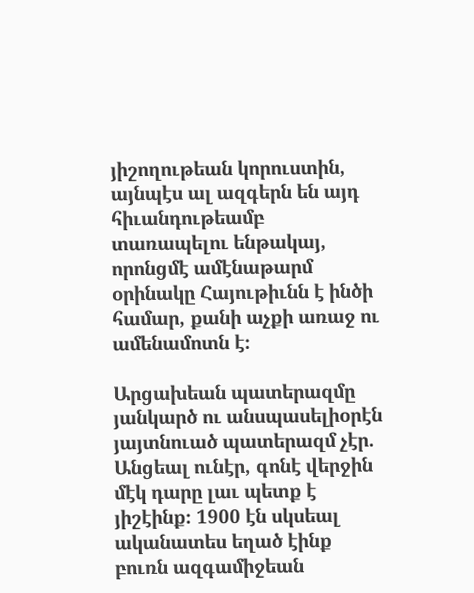յիշողութեան կորուստին, այնպէս ալ ազգերն են այդ հիւանդութեամբ տառապելու ենթակայ, որոնցմէ ամէնաթարմ օրինակը Հայութիւնն է ինծի համար, քանի աչքի առաջ ու ամենամոտն է։

Արցախեան պատերազմը յանկարծ ու անսպասելիօրէն յայտնուած պատերազմ չէր. Անցեալ ունէր, գոնէ վերջին մէկ դարը լաւ պետք է յիշէինք։ 1900 էն սկսեալ ականատես եղած էինք բուռն ազգամիջեան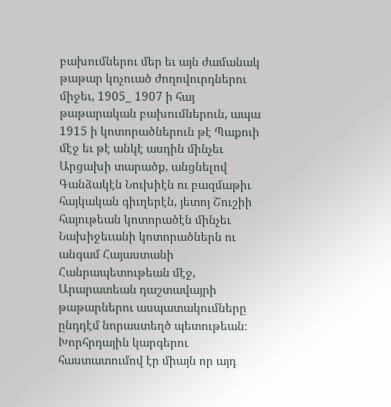բախումներու մեր եւ այն ժամանակ թաթար կոչուած ժողովուրդներու միջեւ, 1905_ 1907 ի հայ թաթարական բախումներուն, ապա 1915 ի կոտորածներուն թէ Պաքուի մէջ եւ թէ անկէ ասդին մինչեւ Արցախի տարածք, անցնելով Գանձակէն Նուխիէն ու բազմաթիւ հայկական գիւղերէն, յետոյ Շուշիի հայութեան կոտորածէն մինչեւ Նախիջեւանի կոտորածներն ու անգամ Հայաստանի Հանրապետութեան մէջ, Արարատեան դաշտավայրի թաթարներու ասպատակումները ընդդէմ նորաստեղծ պետութեան։ Խորհրդային կարգերու հաստատումով էր միայն որ այդ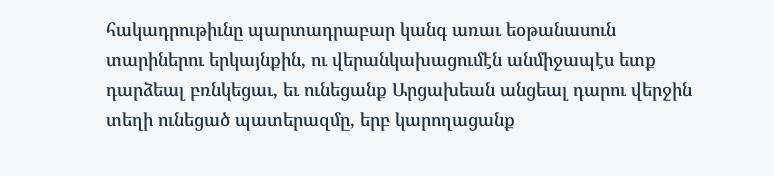հակադրութիւնը պարտադրաբար կանգ առաւ եօթանասուն տարիներու երկայնքին, ու վերանկախացումէն անմիջապէս ետք դարձեալ բռնկեցաւ, եւ ունեցանք Արցախեան անցեալ դարու վերջին տեղի ունեցած պատերազմը, երբ կարողացանք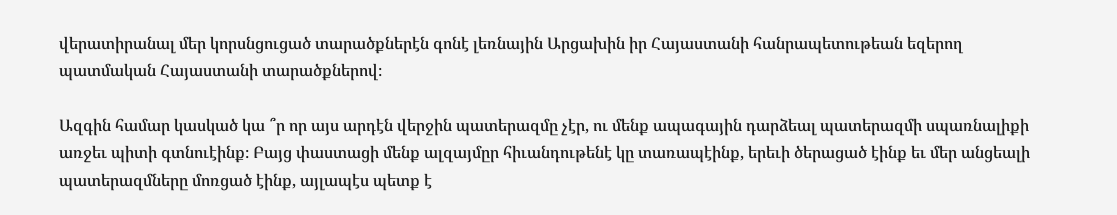վերատիրանալ մեր կորսնցուցած տարածքներէն գոնէ լեռնային Արցախին իր Հայաստանի հանրապետութեան եզերող պատմական Հայաստանի տարածքներով։

Ազգին համար կասկած կա ՞ր որ այս արդէն վերջին պատերազմը չէր, ու մենք ապագային դարձեալ պատերազմի սպառնալիքի առջեւ պիտի գտնուէինք։ Բայց փաստացի մենք ալզայմըր հիւանդութենէ կը տառապէինք, երեւի ծերացած էինք եւ մեր անցեալի պատերազմները մոռցած էինք, այլապէս պետք է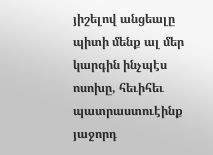յիշելով անցեալը պիտի մենք ալ մեր կարգին ինչպէս ոսոխը, հեւիհեւ պատրաստուէինք յաջորդ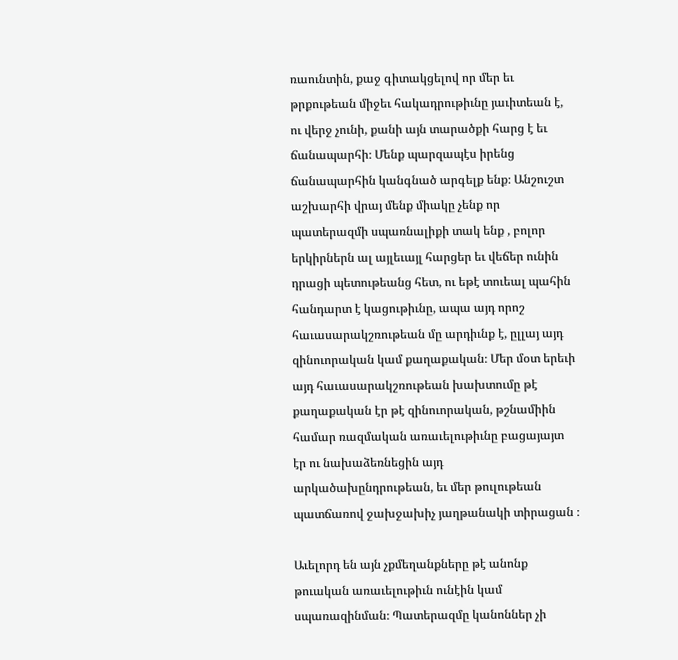ռաունտին, քաջ գիտակցելով որ մեր եւ թրքութեան միջեւ հակադրութիւնը յաւիտեան է, ու վերջ չունի, քանի այն տարածքի հարց է եւ ճանապարհի։ Մենք պարզապէս իրենց ճանապարհին կանգնած արգելք ենք։ Անշուշտ աշխարհի վրայ մենք միակը չենք որ պատերազմի սպառնալիքի տակ ենք , բոլոր երկիրներն ալ այլեւայլ հարցեր եւ վեճեր ունին դրացի պետութեանց հետ, ու եթէ տուեալ պահին հանդարտ է կացութիւնը, ապա այդ որոշ հաւասարակշռութեան մը արդիւնք է, ըլլայ այդ զինուորական կամ քաղաքական։ Մեր մօտ երեւի այդ հաւասարակշռութեան խախտումը թէ քաղաքական էր թէ զինուորական, թշնամիին համար ռազմական առաւելութիւնը բացայայտ էր ու նախաձեռնեցին այդ արկածախընդրութեան, եւ մեր թուլութեան պատճառով ջախջախիչ յաղթանակի տիրացան ։

Աւելորդ են այն չքմեղանքները թէ անոնք թուական առաւելութիւն ունէին կամ սպառազինման։ Պատերազմը կանոններ չի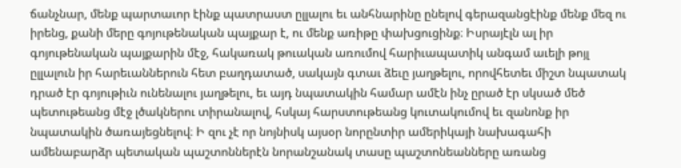ճանչնար, մենք պարտաւոր էինք պատրաստ ըլլալու եւ անհնարինը ընելով գերազանցէինք մենք մեզ ու իրենց, քանի մերը գոյութենական պայքար է, ու մենք առիթը փախցուցինք։ Իսրայէլն ալ իր գոյութենական պայքարին մէջ, հակառակ թուական առումով հարիւապատիկ անգամ աւելի թոյլ ըլլալուն իր հարեւաններուն հետ բաղդատած, սակայն գտաւ ձեւը յաղթելու, որովհետեւ միշտ նպատակ դրած էր գոյութիւն ունենալու յաղթելու, եւ այդ նպատակին համար ամէն ինչ ըրած էր սկսած մեծ պետութեանց մէջ լծակներու տիրանալով, հսկայ հարստութեանց կուտակումով եւ զանոնք իր նպատակին ծառայեցնելով։ Ի զու չէ որ նոյնիսկ այսօր նորընտիր ամերիկայի նախագահի ամենաբարձր պետական պաշտոններէն նորանշանակ տասը պաշտոնեանները առանց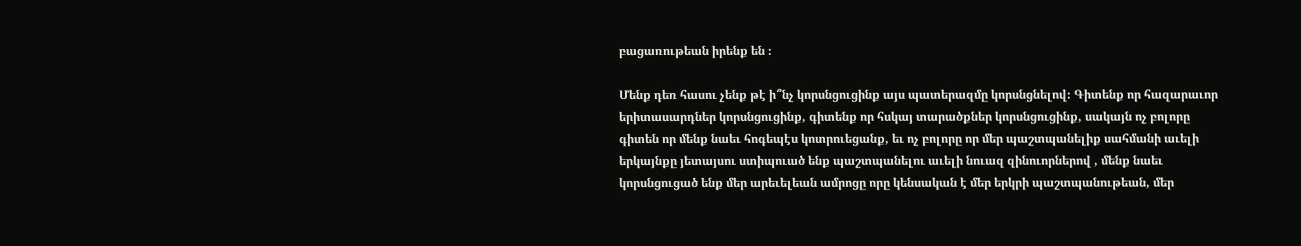բացառութեան իրենք են ։

Մենք դեռ հասու չենք թէ ի՞նչ կորսնցուցինք այս պատերազմը կորսնցնելով։ Գիտենք որ հազարաւոր երիտասարդներ կորսնցուցինք, գիտենք որ հսկայ տարածքներ կորսնցուցինք, սակայն ոչ բոլորը գիտեն որ մենք նաեւ հոգեպէս կոտրուեցանք, եւ ոչ բոլորը որ մեր պաշտպանելիք սահմանի աւելի երկայնքը յետայսու ստիպուած ենք պաշտպանելու աւելի նուազ զինուորներով , մենք նաեւ կորսնցուցած ենք մեր արեւելեան ամրոցը որը կենսական է մեր երկրի պաշտպանութեան, մեր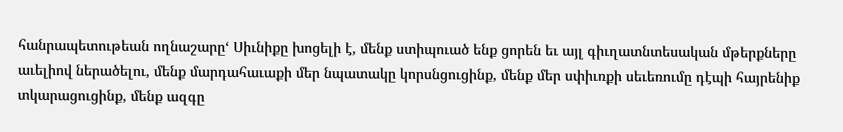հանրապետութեան ողնաշարը‘ Սիւնիքը խոցելի է, մենք ստիպուած ենք ցորեն եւ այլ գիւղատնտեսական մթերքները աւելիով ներածելու, մենք մարդահաւաքի մեր նպատակը կորսնցուցինք, մենք մեր սփիւռքի սեւեռումը դէպի հայրենիք տկարացուցինք, մենք ազգը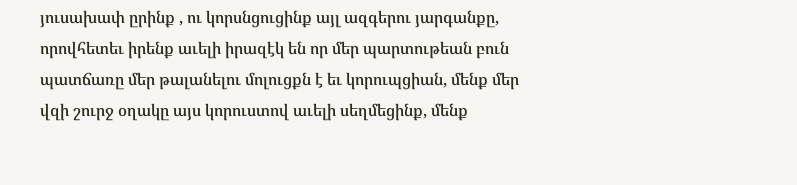յուսախափ ըրինք , ու կորսնցուցինք այլ ազգերու յարգանքը, որովհետեւ իրենք աւելի իրազէկ են որ մեր պարտութեան բուն պատճառը մեր թալանելու մոլուցքն է եւ կորուպցիան, մենք մեր վզի շուրջ օղակը այս կորուստով աւելի սեղմեցինք, մենք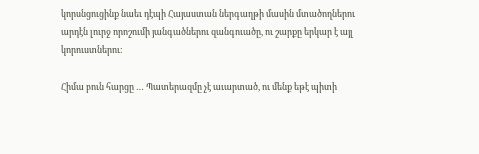կորսնցուցինք նաեւ դէպի Հայաստան ներգաղթի մասին մտածողներու արդէն լուրջ որոշումի յանգածներու զանգուածը, ու շարքը երկար է այլ կորուստներու։

Հիմա բուն հարցը … Պատերազմը չէ աւարտած, ու մենք եթէ պիտի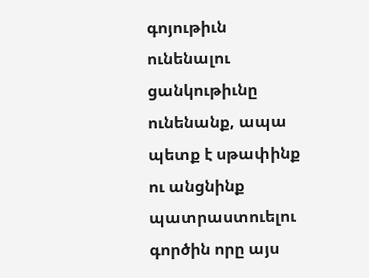գոյութիւն ունենալու ցանկութիւնը ունենանք, ապա պետք է սթափինք ու անցնինք պատրաստուելու գործին որը այս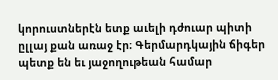կորուստներէն ետք աւելի դժուար պիտի ըլլայ քան առաջ էր։ Գերմարդկային ճիգեր պետք են եւ յաջողութեան համար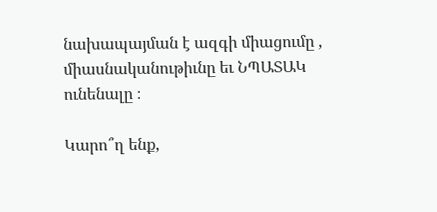նախապայման է ազգի միացումը , միասնականութիւնը եւ ՆՊԱՏԱԿ ունենալը ։

Կարո՞ղ ենք,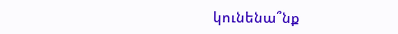կունենա՞նք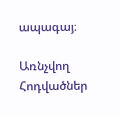ապագայ։

Առնչվող Հոդվածներ